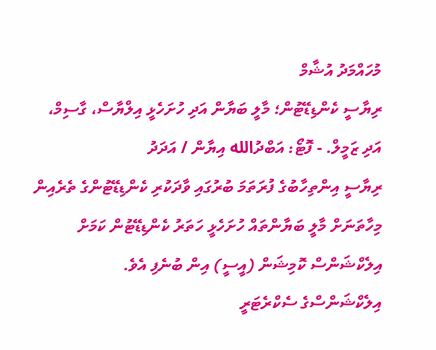މުހައްމަދު އުޝާމް
ރިޔާސީ ކެންޑިޑޭޓުން؛ މާލީ ބަޔާން އަދި ހުށަހެޅީ އިލްޔާސް، ގާސިމް، އަދި ޒަމީލް. - ފޮޓޯ: އަބްދުالله އިޔާން / އަދަދު
ރިޔާސީ އިންތިހާބުގެ ފުރަތަމަ ބުރުގައި ވާދަކުރި ކެންޑިޑޭޓުންގެ ތެރެއިން މިހާތަނަށް މާލީ ބަޔާންތައް ހުށަހެޅީ ހަތަރު ކެންޑިޑޭޓުން ކަމަށް އިލެކްޝަންސް ކޮމިޝަން (އީސީ) އިން ބުނެފި އެވެ.
އިލެކްޝަންސްގެ ސެކްރެޓަރީ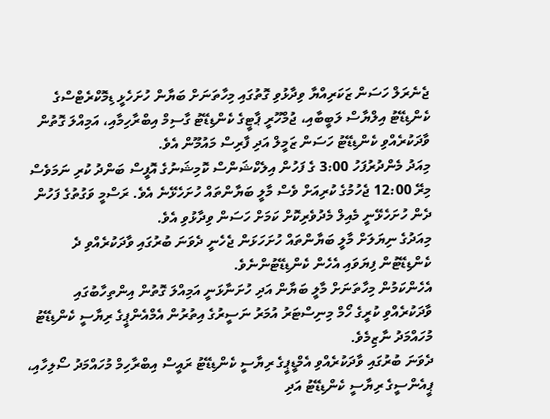ޖެނެރަލް ހަސަން ޒަކަރިއްޔާ ވިދާޅުވި ގޮތުގައި މިހާތަނަށް ބަޔާން ހުށަހެޅީ ޑިމޮކްރެޓްސްގެ ކެންޑިޑޭޓު އިލްޔާސް ލަބީބާއި، ޖުމްހޫރީ ޕާޓީގެ ކެންޑިޑޭޓު ގާސިމް އިބްރާހިމާއި، އަމިއްލަ ގޮތުން ވާދަކުރެއްވި ކެންޑިޑޭޓު ހަސަން ޒަމީލް އަދި ފާރިސް މައުމޫން އެވެ.
މިއަދު މެންދުރުފަހު 3:00 ގެ ފަހުން އިލެކްޝަންސް ކޮމިޝަނުގެ އޮފީސް ބަންދު ކުރި ނަމަވެސް މިރޭ 12:00 ޖެހުމުގެ ކުރިއަށް ވެސް މާލީ ބަޔާންތައް ހުށަހެޅޭނެ އެވެ. ރަސްމީ ވަގުތުގެ ފަހުން ދެން ހުށަހެޅޭނީ މެއިލް މެދުވެރިކޮށް ކަމަށް ހަސަން ވިދާޅުވި އެވެ.
މިއަދުގެ ނިޔަލަށް މާލީ ބަޔާންތައް ހުށަހަޅަން ޖެހެނީ ދެވަނަ ބުރުގައި ވާދަކުރެއްވި ދެ ކެންޑިޑޭޓުން ފިޔަވައި އެހެން ކެންޑިޑޭޓުންނެވެ.
އެހެންކަމުން މިހާތަނަށް މާލީ ބަޔާން އަދި ހުށަނާޅަނީ އަމިއްލަ ގޮތުން އިންތިހާބުގައި ވާދަކުރެއްވި ކުރީގެ ހޯމް މިނިސްޓަރު އުމަރު ނަސީރުގެ އިތުރުން އެމްއެންޕީގެ ރިޔާސީ ކެންޑިޑޭޓު މުހައްމަދު ނާޒިމެވެ.
ދެވަނަ ބުރުގައި ވާދަކުރެއްވި އެމްޑީޕީގެ ރިޔާސީ ކެންޑިޑޭޓު ރައީސް އިބްރާހިމް މުހައްމަދު ސޯލިހާއި، ޕީއެންސީގެ ރިޔާސީ ކެންޑިޑޭޓު އަދި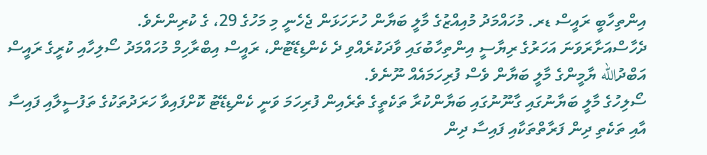އިންތިހާބީ ރައީސް ޑރ. މުހައްމަދު މުއިއްޒުގެ މާލީ ބަޔާން ހުށަހަޅަން ޖެހެނީ މި މަހުގެ 29، ގެ ކުރިންނެވެ.
ދެހާސްއަށާރަވަނަ އަހަރުގެ ރިޔާސީ އިންތިހާބުގައި ވާދަކުރެއްވި ދެ ކެންޑިޑޭޓުން، ރައީސް އިބްރާހިމް މުހައްމަދު ސޯލިހާއި ކުރީގެ ރައީސް އަބްދުالله ޔާމީންގެ މާލީ ބަޔާން ވެސް ފުރިހަމައެއް ނޫނެވެ.
ސޯލިހުގެ މާލީ ބަޔާނުގައި ގާނޫނުގައި ބަޔާންކުރާ ތަކެތީގެ ތެރެއިން ފުރިހަމަ ވަނީ ކެންޑިޑޭޓު ކޮށްފައިވާ ހަރަދުތަކުގެ ތަފުސީލާއި ފައިސާ އާއި ތަކެތި ދިން ފަރާތްތަކާއި ފައިސާ ދިން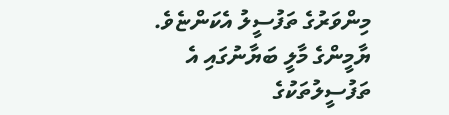މިންވަރުގެ ތަފުސީލު އެކަންޏެވެ. ޔާމީންގެ މާލީ ބަޔާނުގައި އެ ތަފުސީލުތަކުގެ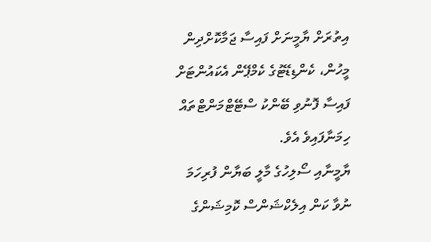އިތުރަށް ޔާމީނަށް ފައިސާ ޖަމާކޮށްދިން މީހުން، ކެންޑިޑޭޓުގެ ކެމްޕޭން އެކައުންޓަށް ފައިސާ ފޮނުވި ބޭންކު ސްޓޭޓްމަންޓްތައް ހިމަނާފައިވެ އެވެ.
ޔާމީނާއި ސޯލިހުގެ މާލީ ބަޔާން ފުރިހަމަ ނުވާ ކަން އިލެކްޝަންސް ކޮމިޝަންގެ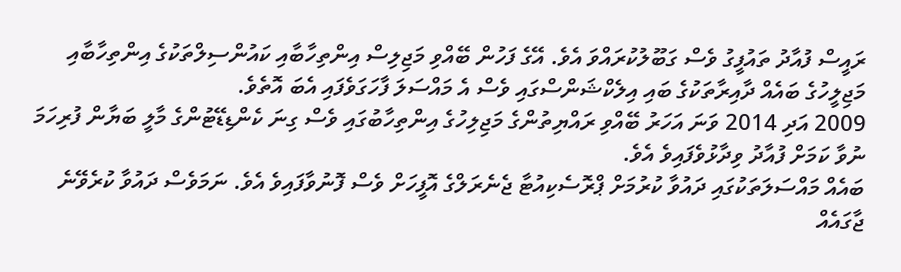ރައީސް ފުއާދު ތައުފީގު ވެސް ގަބޫލުކުރައްވަ އެވެ. އޭގެ ފަހުން ބޭއްވި މަޖިލިސް އިންތިހާބާއި ކައުންސިލްތަކުގެ އިންތިހާބާއި މަޖިލީހުގެ ބައެއް ދާއިރާތަކުގެ ބައި އިލެކްޝަންސްގައި ވެސް އެ މައްސަލަ ފާހަގަވެފައި އެބަ އޮތެވެ.
2009 އަދި 2014 ވަނަ އަހަރު ބޭއްވި ރައްޔިތުންގެ މަޖިލިހުގެ އިންތިހާބުގައި ވެސް ގިނަ ކެންޑިޑޭޓުންގެ މާލީ ބަޔާން ފުރިހަމަ ނުވާ ކަމަށް ފުއާދު ވިދާޅުވެފައިވެ އެވެ.
ބައެއް މައްސަލަތަކުގައި ދައުވާ ކުރުމަށް ޕްރޮސެކިއުޓާ ޖެނެރަލްގެ އޮފީހަށް ވެސް ފޮނުވާފައިވެ އެވެ. ނަމަވެސް ދައުވާ ކުރެވޭނެ ޖާގައެއް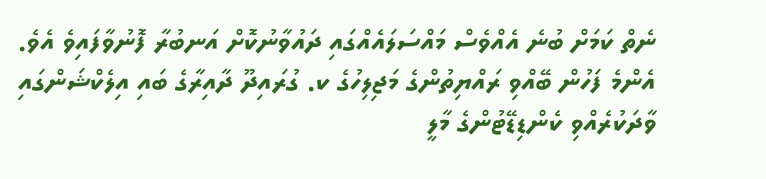ނެތް ކަމަށް ބުނެ އެއްވެސް މައްސަލައެއްގައި ދައުވާނުކޮށް އަނބުރާ ފޮނުވާފައިވެ އެވެ.
އެންމެ ފަހުން ބޭއްވި ރައްޔިތުންގެ މަޖިލިހުގެ ކ. ގުރައިދޫ ދާއިރާގެ ބައި އިލެކްޝަންގައި ވާދަކުރެއްވި ކެންޑިޑޭޓުންގެ މާލީ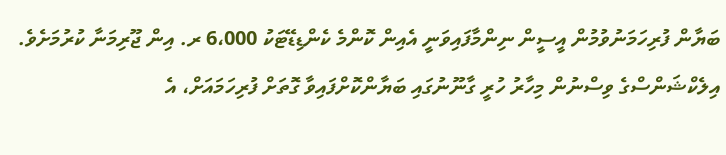ބަޔާން ފުރިހަމަނުވުމުން އީސީން ނިންމާފައިވަނީ އެއިން ކޮންމެ ކެންޑިޑޭޓަކު 6،000 ރ. އިން ޖޫރިމަނާ ކުރުމަށެވެ.
އިލެކްޝަންސްގެ ވިސްނުން މިހާރު ހުރީ ގާނޫނުގައި ބަޔާންކޮށްފައިވާ ގޮތަށް ފުރިހަމައަށް، އެ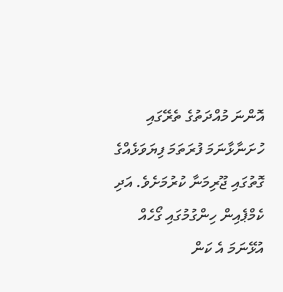އޮންނަ މުއްދަތުގެ ތެރޭގައި ހުށަނާޅާނަމަ ފުރަތަމަ ފިޔަވަޅެއްގެ ގޮތުގައި ޖޫރިމަނާ ކުރުމަށެވެ. އަދި ކެމްޕެއިން ހިންގުމުގައި ގޯހެއް އުޅޭނަމަ އެ ކަން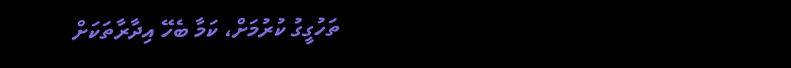ތަހުގީގު ކުރުމަށް، ކަމާ ބެހޭ އިދާރާތަކަށް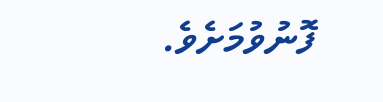ފޮނުވުމަށެވެ.